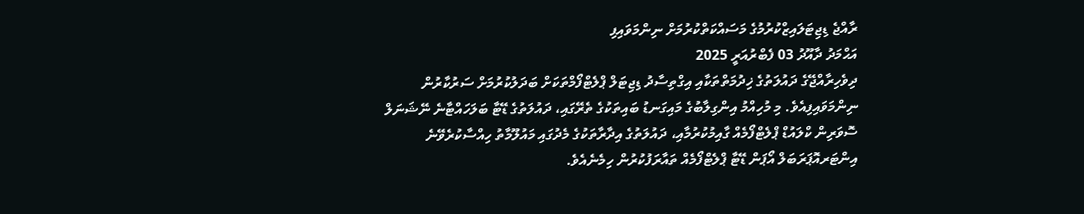ރާއްޖެ ޑިޖިޓަލައިޒްކުރުމުގެ މަސައްކަތްކުރުމަށް ނިންމަވައިފި
އަޙްމަދު ދާއޫދު 03 ފެބްރުއަރީ 2025
ދިވެހިރާއްޖޭގެ ދައުލަތުގެ ޚިދުމަތްތަކާއި އިގްތިސާދު ޑިޖިޓަލް ޕްލެޓްފޯމްތަކަށް ބަދަލުކުރުމަށް ސަރުކާރުން ނިންމަވައިފިއެވެ. މި މުހިއްމު އިންގިލާބުގެ މައިގަނޑު ބައިތަކުގެ ތެރޭގައި، ދައުލަތުގެ ޑޭޓާ ބަލަހައްޓާނެ ނޭޝަނަލް ސޮވަރިން ކްލައުޑް ޕްލެޓްފޯމެއް ގާއިމުކުރުމާއި، ދައުލަތުގެ އިދާރާތަކުގެ މެދުގައި މައުލޫމާތު ހިއްސާކުރެވޭނެ އިންޓަރއޮޕަރަބަލް އޯޕަން ޑޭޓާ ޕްލެޓްފޯމެއް ތައާރަފުކުރުން ހިމެނެއެވެ.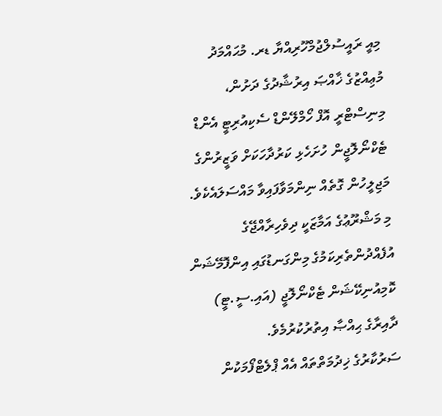މިއީ ރައީސުލްޖުމްހޫރިއްޔާ ޑރ. މުޙައްމަދު މުޢިއްޒުގެ ޚާއްޞަ އިރުޝާދުގެ ދަށުން، މިނިސްޓްރީ އޮފް ހޯމްލޭންޑް ސެކިއުރިޓީ އެންޑް ޓެކްނޯލޮޖީން ހުށަހެޅި ކަރުދާހަކަށް ވަޒީރުންގެ މަޖިލީހުން ގޮތެއް ނިންމަވާފައިވާ މައްސަލައެކެވެ. މި މަޝްރޫޢުގެ އަމާޒަކީ ދިވެހިރާއްޖޭގެ އުފެއްދުންތެރިކަމުގެ މިންގަނޑުގައި އިންފޮމޭޝަން ކޮމިއުނިކޭޝަން ޓެކްނޯލޮޖީ (އައި.ސީ.ޓީ) ދާއިރާގެ ޙިއްޞާ އިތުރުކުރުމެވެ.
ސަރުކާރުގެ ޚިދުމަތްތައް އެއް ޕްލެޓްފޯމަކުން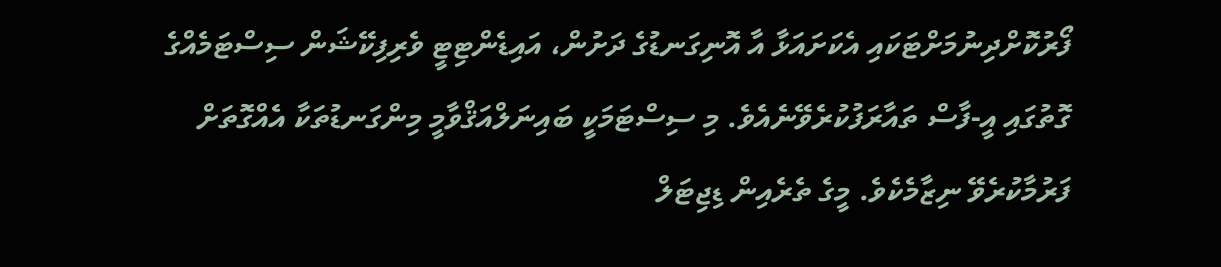ފޯރުކޮށްދިނުމަށްޓަކައި އެކަށައަޅާ އާ އޮނިގަނޑުގެ ދަށުން، އައިޑެންޓިޓީ ވެރިފިކޭޝަން ސިސްޓަމެއްގެ ގޮތުގައި އީ-ފާސް ތައާރަފުކުރެވޭނެއެވެ. މި ސިސްޓަމަކީ ބައިނަލްއަޤްވާމީ މިންގަނޑުތަކާ އެއްގޮތަށް ފަރުމާކުރެވޭ ނިޒާމެކެވެ. މީގެ ތެރެއިން ޑިޖިޓަލް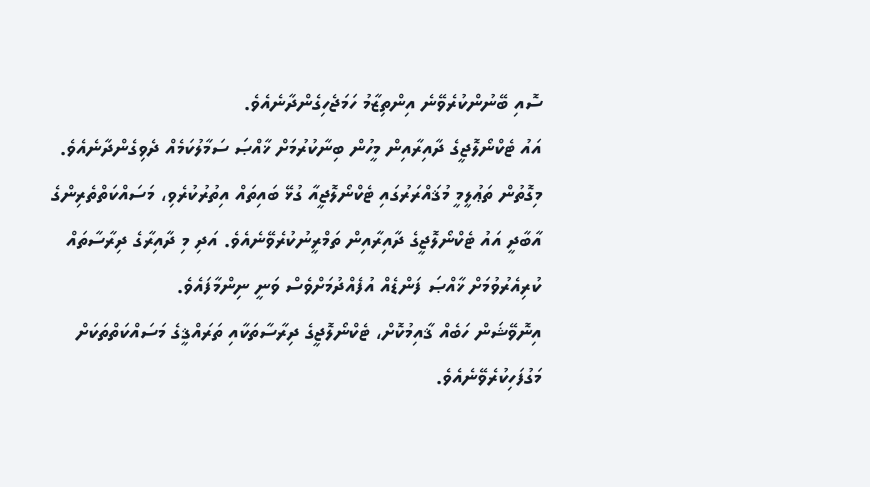ސޮއި ބޭނުންކުރެވޭނެ އިންތިޒާމު ހަމަޖެހިގެންދާނެއެވެ.
އައު ޓެކްނޯލޮޖީގެ ދާއިރާއިން މީހުން ބިނާކުރުމަށް ޚާއްޞަ ސަމާލުކަމެއް ދެވިގެންދާނެއެވެ. މިގޮތުން ތަޢުލީމީ މުޤައްރަރުގައި ޓެކްނޯލޮޖީއާ ގުޅޭ ބައިތައް އިތުރުކުރެވި، މަސައްކަތްތެރިންގެ އާބާދީ އައު ޓެކްނޯލޮޖީގެ ދާއިރާއިން ތަމްރީނުކުރެވޭނެއެވެ. އަދި މި ދާއިރާގެ ދިރާސާތައް ކުރިއެރުވުމަށް ޚާއްޞަ ފަންޑެއް އުފެއްދުމަށްވެސް ވަނީ ނިންމާފައެވެ.
އިނޮވޭޝަން ހަބެއް ޤާއިމުކޮށް، ޓެކްނޯލޮޖީގެ ދިރާސާތަކާއި ތަރައްޤީގެ މަސައްކަތްތަކަށް މަގުފަހިކުރެވޭނެއެވެ.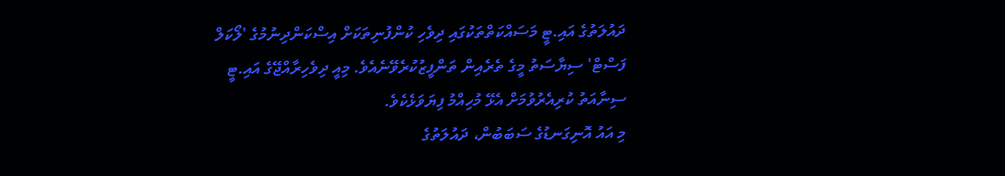ދައުލަތުގެ އައި.ޓީ މަސައްކަތްތަކުގައި ދިވެހި ކުންފުނިތަކަށް އިސްކަންދިނުމުގެ 'ލޯކަލް ފަސްޓް' ސިޔާސަތު މީގެ ތެރެއިން ތަންފީޒުކުރެވޭނެއެވެ. މިއީ ދިވެހިރާއްޖޭގެ އައި.ޓީ ސިނާއަތު ކުރިއެރުވުމަށް އެޅޭ މުހިއްމު ފިޔަވަޅެކެވެ.
މި އައު އޮނިގަނޑުގެ ސަބަބުން، ދައުލަތުގެ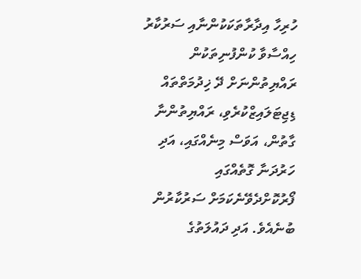ހުރިހާ އިދާރާތަކަކުންނާއި ސަރުކާރު ހިއްސާވާ ކުންފުނިތަކުން ރައްޔިތުންނަށް ދޭ ޚިދުމަތްތައް ޑިޖިޓަލައިޒްކުރެވި، ރައްޔިތުންނާ ގާތުން، އަވަސް މިނެއްގައި، އަދި ހަރުދަނާ ގޮތެއްގައި ފޯރުކޮށްދެވޭނެކަމަށް ސަރުކާރުން ބުނެއެވެ. އަދި ދައުލަތުގެ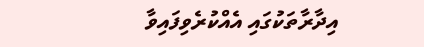އިދާރާތަކުގައި އެއްކުރެވިފައިވާ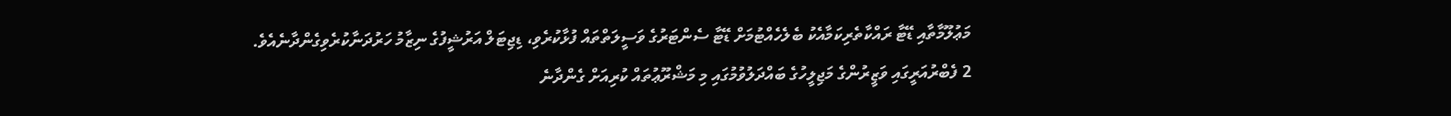މަޢުލޫމާތާއި ޑޭޓާ ރައްކާތެރިކަމާއެކު ބެލެހެއްޓުމަށް ޑޭޓާ ސެންޓަރުގެ ވަސީލަތްތައް ފުޅާކުރެވި، ޑިޖިޓަލް އަރުޝީފުގެ ނިޒާމު ހަރުދަނާކުރެވިގެންދާނެއެވެ.
2 ފެބްރުއަރީގައި ވަޒީރުންގެ މަޖިލީހުގެ ބައްދަލުވުމުގައި މި މަޝްރޫޢުތައް ކުރިއަށް ގެންދާނެ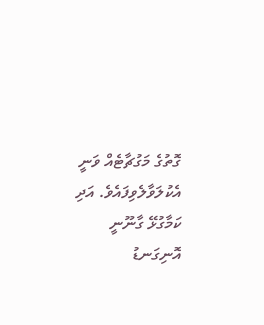ގޮތުގެ މަގުޗާޓެއް ވަނީ އެކުލަވާލެވިފައެވެ. އަދި ކަމާގުޅޭ ގާނޫނީ އޮނިގަނޑު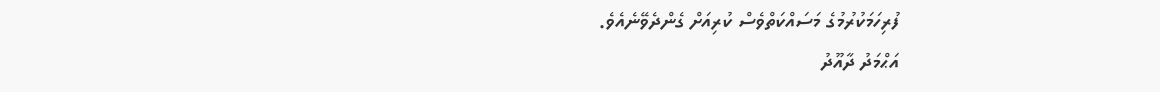ފުރިހަމަކުރުމުގެ މަސައްކަތްވެސް ކުރިއަށް ގެންދެވޭނެއެވެ.
އަޙްމަދު ދާއޫދު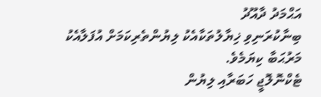އަޙްމަދު ދާއޫދު
ބިނާކުރަނިވި ޚިޔާލުތަކާއެކު ލިޔުންތެރިކަމަށް އުފަލާއެކު މަރުޙަބާ ކިޔަމެވެ.
ޓެކްނޮލޮޖީ ހަބަރާއި ލިޔުން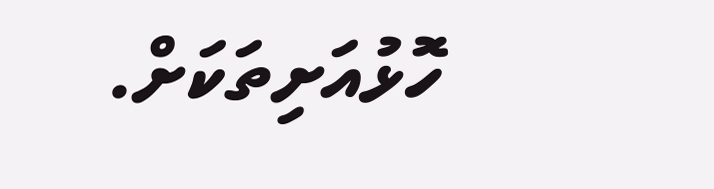ހޮޅުއަށިތަކަށް.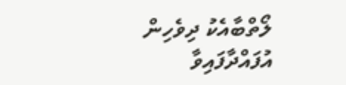ލޯތްބާއެކު ދިވެހިން އުފައްދާފައިވާ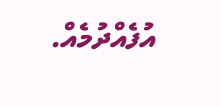އުފެއްދުމެއް.